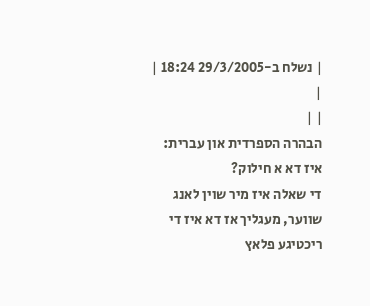| נשלח ב-29/3/2005 18:24 |
|
| |
הבהרה הספרדית און עברית: איז דא א חילוק?
די שאלה איז מיר שוין לאנג שווער, מעגליך אז דא איז די ריכטיגע פלאץ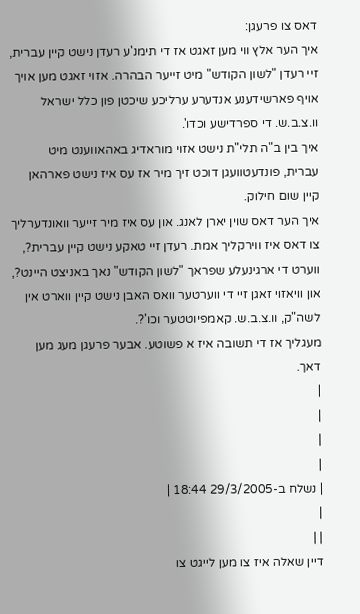דאס צו פרעגן:
איך הער אלץ ווי מען זאגט אז די תימנ'ע רעדן נישט קיין עברית, זיי רעדן "לשון הקודש" מיט זייער הבהרה. אזוי זאגט מען אויך אויף פארשידענע אנדערע ערליכע שיכטן פון כלל ישראל וו.צ.ב.ש. די ספרדישע וכדו'.
איך בין ב"ה תלי"ת נישט אזוי מוראדיג באהאווענט מיט עברית, פונדעטוועגן דוכט זיך מיר אז עס איז נישט פארהאן קיין שום חילוק.
איך הער דאס שוין יארן לאנג. און עס איז מיר זייער וואונדערליך צו דאס איז ווירקליך אמת. רעדן זיי טאקע נישט קיין עברית?, ווערט די ארגינעלע שפראך "לשון הקודש" נאך באניצט היינט?, און וויאזוי זאגן זיי די ווערטער וואס האבן נישט קיין ווארט אין לשה"ק, וו.צ.ב.ש. קאמפיוטטער וכו'?.
מעגליך אז די תשובה איז א פשוטע. אבער פרעגן מעג מען דאך.
|
|
|
|
| נשלח ב-29/3/2005 18:44 |
|
| |
דיין שאלה איז צו מען לייגט צו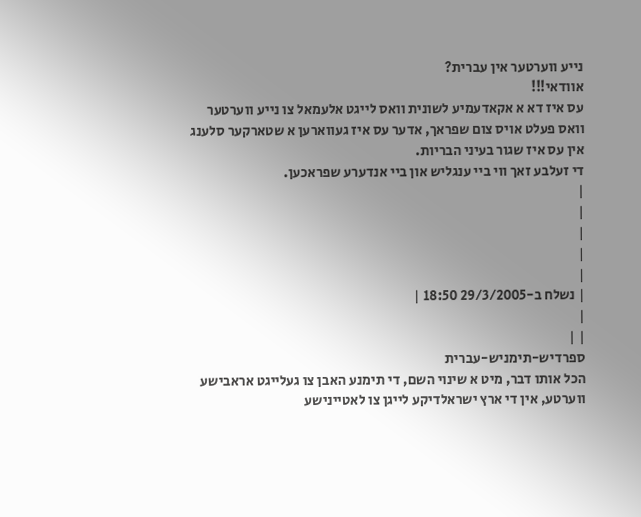נייע ווערטער אין עברית?
אוודאי!!!
עס איז דא א אקאדעמיע לשונית וואס לייגט אלעמאל צו נייע ווערטער וואס פעלט אויס צום שפראך, אדער עס איז געווארען א שטארקער סלענג אין עס איז שגור בעיני הבריות.
די זעלבע זאך ווי ביי ענגליש און ביי אנדערע שפראכען.
|
|
|
|
|
| נשלח ב-29/3/2005 18:50 |
|
| |
ספרדיש-תימניש-עברית
הכל אותו דבר, מיט א שינוי השם, די תימנע האבן צו געלייגט אראבישע ווערטע, אין די ארץ ישראלדיקע לייגן צו לאטיינישע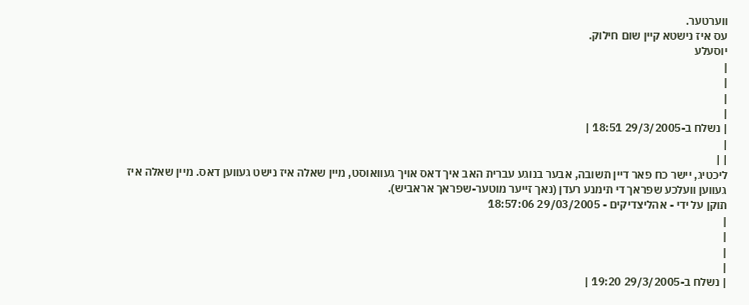ווערטער.
עס איז נישטא קיין שום חילוק.
יוסעלע
|
|
|
|
| נשלח ב-29/3/2005 18:51 |
|
| |
ליכטיג, יישר כח פאר דיין תשובה, אבער בנוגע עברית האב איך דאס אויך געוואוסט, מיין שאלה איז נישט געווען דאס. מיין שאלה איז געווען וועלכע שפראך די תימנע רעדן (נאך זייער מוטער-שפראך אראביש).
תוקן על ידי - אהליצדיקים - 29/03/2005 18:57:06
|
|
|
|
| נשלח ב-29/3/2005 19:20 |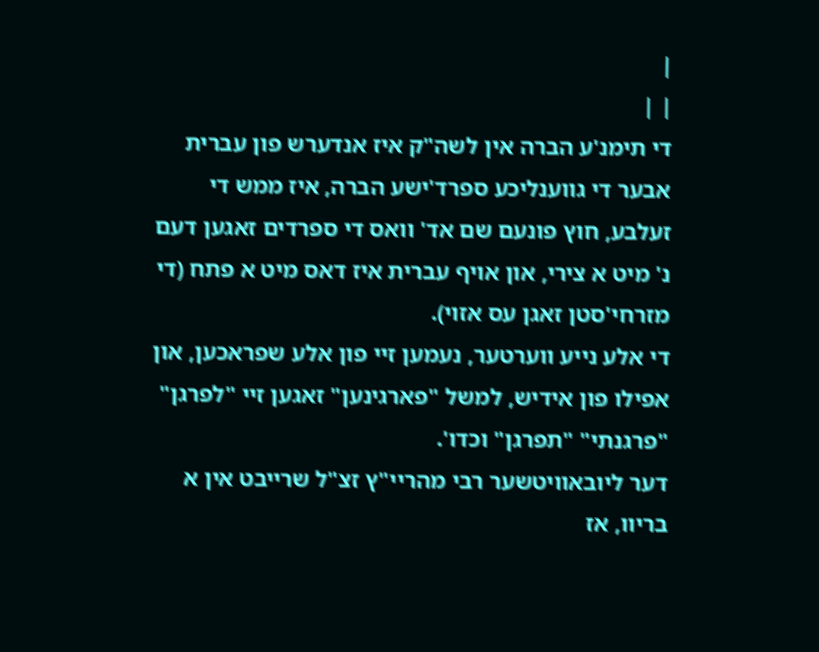|
| |
די תימנ'ע הברה אין לשה"ק איז אנדערש פון עברית
אבער די גווענליכע ספרד'ישע הברה, איז ממש די זעלבע, חוץ פונעם שם אד' וואס די ספרדים זאגען דעם נ' מיט א צירי, און אויף עברית איז דאס מיט א פתח (די מזרחי'סטן זאגן עס אזוי).
די אלע נייע ווערטער, נעמען זיי פון אלע שפראכען, און אפילו פון אידיש, למשל "פארגינען" זאגען זיי "לפרגן" "פרגנתי" "תפרגן" וכדו'.
דער ליובאוויטשער רבי מהריי"ץ זצ"ל שרייבט אין א בריוו, אז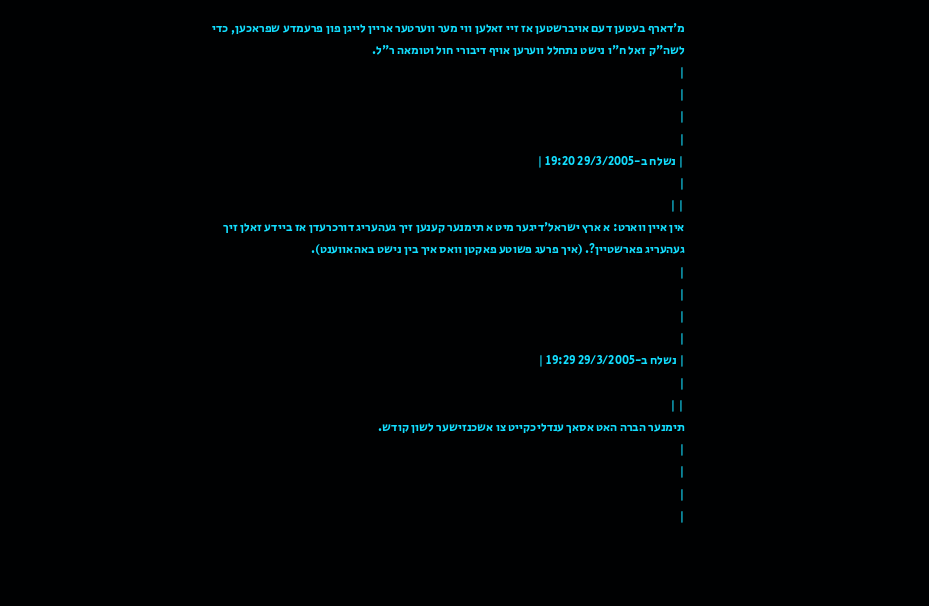מ'דארף בעטען דעם אויברשטען אז זיי זאלען ווי מער ווערטער אריין לייגן פון פרעמדע שפראכען, כדי לשה"ק זאל ח"ו נישט נתחלל ווערען אויף דיבורי חול וטומאה ר"ל.
|
|
|
|
| נשלח ב-29/3/2005 19:20 |
|
| |
אין איין ווארט: א ארץ ישראל'דיגער מיט א תימנער קענען זיך געהעריג דורכרעדן אז ביידע זאלן זיך געהעריג פארשטיין?. (איך פרעג פשוטע פאקטן וואס איך בין נישט באהאווענט).
|
|
|
|
| נשלח ב-29/3/2005 19:29 |
|
| |
תימנער הברה האט אסאך ענדליכקייט צו אשכנזישער לשון קודש.
|
|
|
|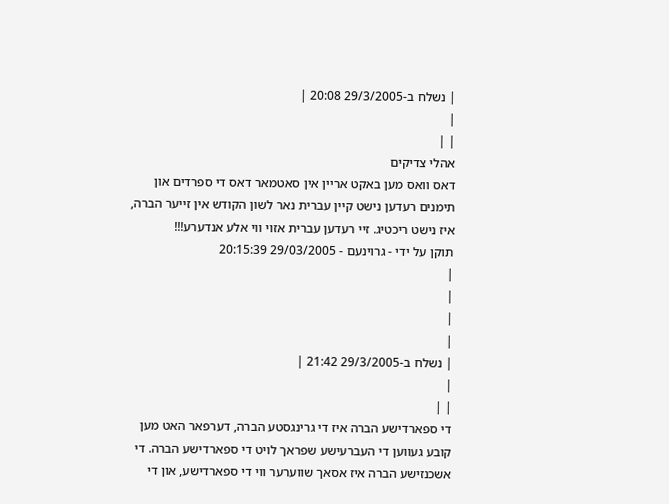| נשלח ב-29/3/2005 20:08 |
|
| |
אהלי צדיקים
דאס וואס מען באקט אריין אין סאטמאר דאס די ספרדים און תימנים רעדען נישט קיין עברית נאר לשון הקודש אין זייער הברה, איז נישט ריכטיג. זיי רעדען עברית אזוי ווי אלע אנדערע!!!
תוקן על ידי - גרוינעם - 29/03/2005 20:15:39
|
|
|
|
| נשלח ב-29/3/2005 21:42 |
|
| |
די ספארדישע הברה איז די גרינגסטע הברה, דערפאר האט מען קובע געווען די העברעישע שפראך לויט די ספארדישע הברה. די אשכנזישע הברה איז אסאך שווערער ווי די ספארדישע, און די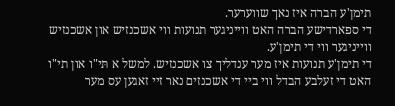תימן'ע הברה איז נאך שווערער.
די ספארדישע הברה האט ווייניגער תנועות ווי אשכנזיש און אשכנזיש ווייניגער ווי די תימן'ע.
די תימן'ע תנועות איז מער ענדליך צו אשכנזיש. למשל א תּי"ו און תי"ו האט די זעלבע הבדל ווי ביי די אשכנזים נאר זיי זאגען עס מער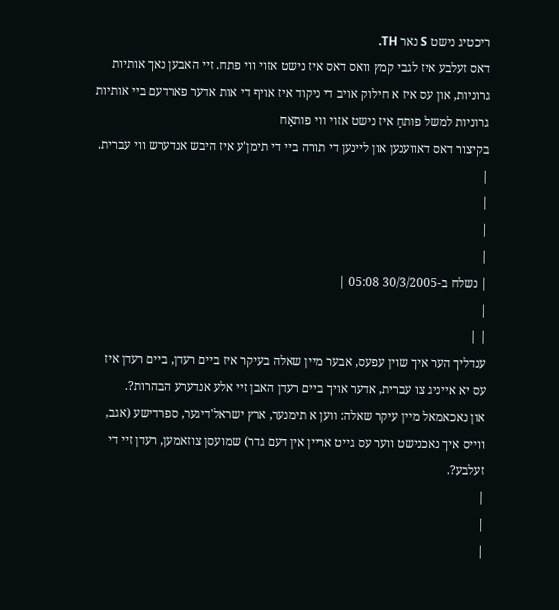ריכטיג נישט S נאר TH.
דאס זעלבע איז לגבי קמץ וואס דאס איז נישט אזוי ווי פתח. זיי האבען נאך אותיות גרוניות, און עס איז א חילוק אויב די ניקוד איז אויף די אות אדער פארדעם ביי אותיות גרוניות למשל פותחַ איז נישט אזוי ווי פותאַח
בקיצור דאס דאווענען און ליינען די תורה ביי די תימן'ע איז היבש אנדערש ווי עברית.
|
|
|
|
| נשלח ב-30/3/2005 05:08 |
|
| |
ענדליך הער איך שוין עפעס, אבער מיין שאלה בעיקר איז ביים רעדן, ביים רעדן איז עס יא אייניג צו עברית, אדער אויך ביים רעדן האבן זיי אלע אנדערע הבהרות?.
און נאכאמאל מיין עיקר שאלה: ווען א תימנער, ארץ ישראל'דיגער, ספרדישע (אגב, ווייס איך נאכנישט ווער עס גייט אריין אין דעם גדר) שמועסן צוזאמען, רעדן זיי די זעלבע?.
|
|
|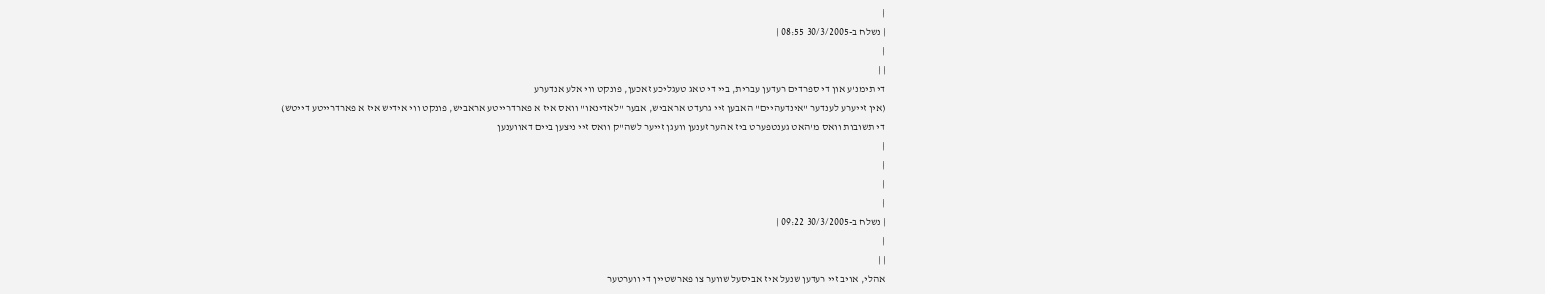|
| נשלח ב-30/3/2005 08:55 |
|
| |
די תימנ'ע און די ספרדים רעדען עברית, ביי די טאג טעגליכע זאכען, פונקט ווי אלע אנדערע
(אין זייערע לענדער "אינדעהיים" האבען זיי גרעדט אראביש, אבער "לאדינאו" וואס איז א פארדרייטע אראביש, פונקט ווי אידיש איז א פארדרייטע דייטש)
די תשובות וואס מ'האט גענטפערט ביז אהער זענען וועגן זייער לשה"ק וואס זיי ניצען ביים דאווענען
|
|
|
|
| נשלח ב-30/3/2005 09:22 |
|
| |
אהלי, אויב זיי רעדען שנעל איז אביסעל שווער צו פארשטיין די ווערטער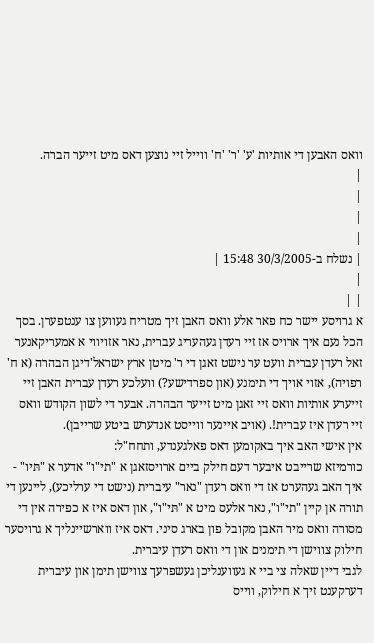וואס האבען די אותיות 'ע' 'ר' 'ח' ווייל זיי נוצען דאס מיט זייער הברה.
|
|
|
|
| נשלח ב-30/3/2005 15:48 |
|
| |
א גרויסע יישר כח פאר אלע וואס האבן זיך מטריח געווען צו ענטפערן. בסך הכל נעם איך ארויס אז זיי רעדן געהעריג עברית, נאר אזויווי א אמעריקאנער זאל רעדן עברית וועט ער נישט זאגן די ר' מיטן ארץ ישראל'דיגן הבהרה (א ח' רפויה), אזוי אויך די תימנע (און ספרדישע?) וועלכע רעדן עברית האבן זיי זייערע אותיות וואס זיי זאגן מיט זייער הבהרה. אבער די לשון הקודש וואס זיי רעדן איז עברית!. (אויב איינער ווייסט אנדערש ביטע שרייבן).
אין אישי האב איך באקומען דאס פאלגענדע, ותחח"ל:
כורמיזא שרייבט איבער דעם חילק ביים ארויסזאגן א "תי"ו" אדער א "תּיו" - איך האב געהערט אז די וואס רעדן "נאר" עיברית (נישט די ערליכע), ליינען די תורה אן קיין "תי"ו", נאר אלעס מיט א "תּי"ו", און דאס איז א כפירה אין די מסורה וואס מיר האבן מקובל פון בארג סיני. דאס איז ווארשיינליך א גרויסער חילוק צווישן די תימנים און די וואס רעדן עיברית.
לגבי דיין שאלה צי ביי א געווענליכן געשפרעך צווישן תימן און עיברית דערקענט זיך א חילוק, ווייס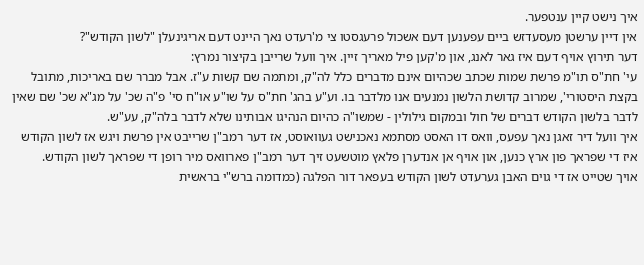איך נישט קיין ענטפער.
אין דיין ערשטן מעסעדזש ביים עפענען דעם אשכול פרעגסטו צי מ'רעדט נאך היינט דעם אריגינעלן "לשון הקודש"?
דער תירוץ אויף דעם איז גאר לאנג, און מ'קען פיל מאריך זיין. איך וועל שרייבן בקיצור נמרץ:
עי' חת"ס תו"מ פרשת שמות שכתב שכהיום אינם מדברים כלל לה"ק, ומתמה שם קשות ע"ז. אבל מברר שם באריכות, מתובל בקצת היסטורי', שמרוב קדושת הלשון נמנעים אנו מלדבר בו. וע"ע בהג' חת"ס על שו"ע או"ח סי' פ"ה שכ' על מג"א שכ' שם שאין לדבר בלשון הקודש דברים של חול ובמקום גילולין - שמשו"ה כהיום הנהיגו אבותינו שלא לדבר בלה"ק, עע"ש.
איך וועל דיר זאגן נאך עפעס, וואס דו האסט מסתמא נאכנישט געוואוסט, אז דער רמב"ן שרייבט אין פרשת ויגש אז לשון הקודש איז די שפראך פון ארץ כנען, און אויף אן אנדערן פלאץ מוטשעט זיך דער רמב"ן פארוואס מיר רופן די שפראך לשון הקודש.
אויך שטייט אז די גוים האבן גערעדט לשון הקודש בעפאר דור הפלגה (כמדומה ברש"י בראשית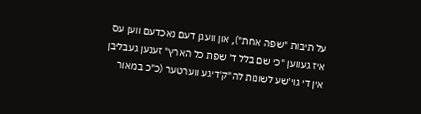על תיבות "שפה אחת"), און וועגן דעם נאכדעם ווען עס איז געווען "כי שם בלל ד' שפת כל הארץ" זענען געבליבן אין די גוי'שע לשונות לה"ק'דיגע ווערטער (כ"כ במאור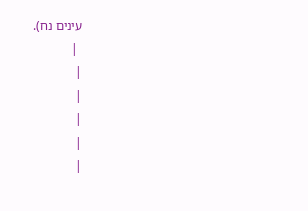עינים נח).
 |
|
|
|
|
|